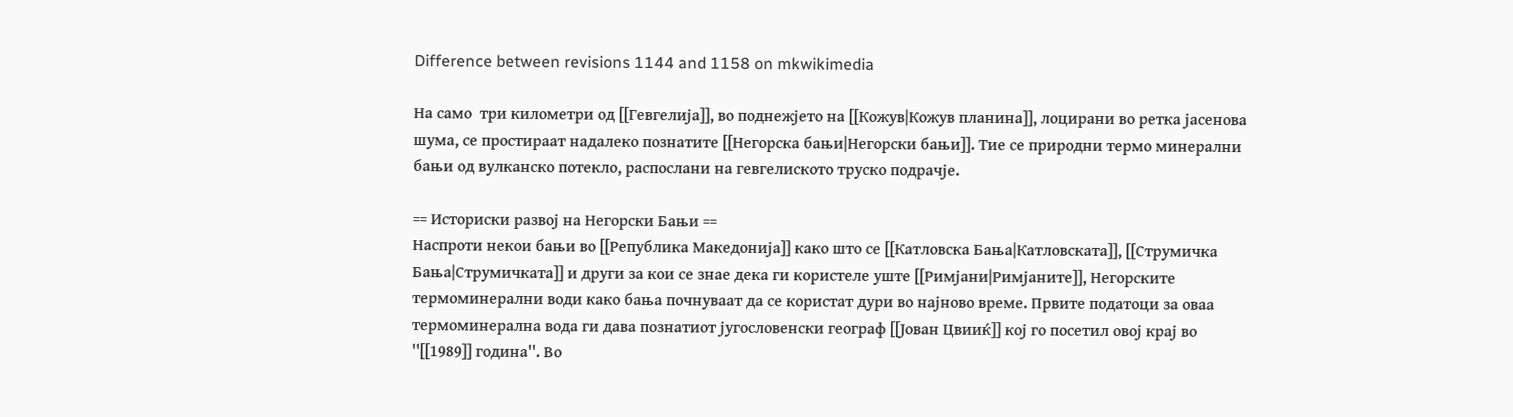Difference between revisions 1144 and 1158 on mkwikimedia

На само  три километри од [[Гевгелија]], во поднежјето на [[Кожув|Кожув планина]], лоцирани во ретка јасенова шума, се простираат надалеко познатите [[Негорска бањи|Негорски бањи]]. Тие се природни термо минерални бањи од вулканско потекло, распослани на гевгелиското труско подрачје.

== Историски развој на Негорски Бањи ==
Наспроти некои бањи во [[Република Македонија]] како што се [[Катловска Бања|Катловската]], [[Струмичка Бања|Струмичката]] и други за кои се знае дека ги користеле уште [[Римјани|Римјаните]], Негорските термоминерални води како бања почнуваат да се користат дури во најново време. Првите податоци за оваа термоминерална вода ги дава познатиот југословенски географ [[Јован Цвииќ]] кој го посетил овој крај во ''[[1989]] година''. Во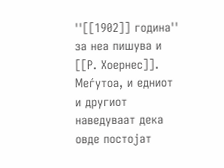''[[1902]] година'' за неа пишува и [[Р. Хоернес]]. Меѓутоа, и едниот и другиот наведуваат дека овде постојат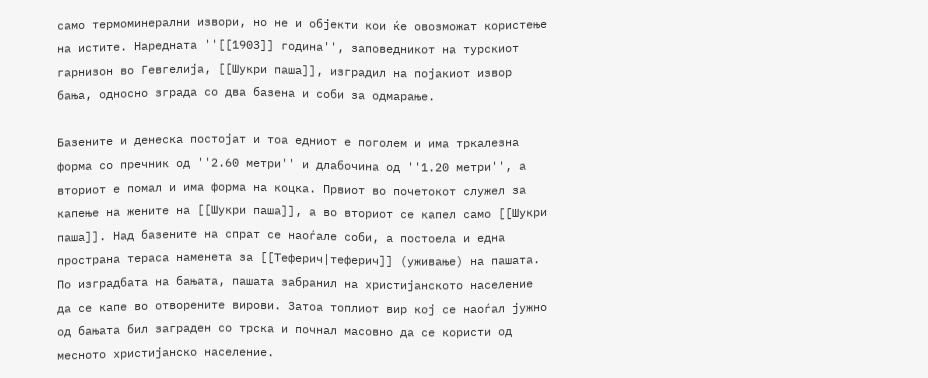само термоминерални извори, но не и објекти кои ќе овозможат користење на истите. Наредната ''[[1903]] година'', заповедникот на турскиот гарнизон во Гевгелија, [[Шукри паша]], изградил на појакиот извор бања, односно зграда со два базена и соби за одмарање.

Базените и денеска постојат и тоа едниот е поголем и има тркалезна форма со пречник од ''2.60 метри'' и длабочина од ''1.20 метри'', а вториот е помал и има форма на коцка. Првиот во почетокот служел за капење на жените на [[Шукри паша]], а во вториот се капел само [[Шукри паша]]. Над базените на спрат се наоѓале соби, а постоела и една пространа тераса наменета за [[Теферич|теферич]] (уживање) на пашата. По изградбата на бањата, пашата забранил на христијанското население да се капе во отворените вирови. Затоа топлиот вир кој се наоѓал јужно од бањата бил заграден со трска и почнал масовно да се користи од месното христијанско население.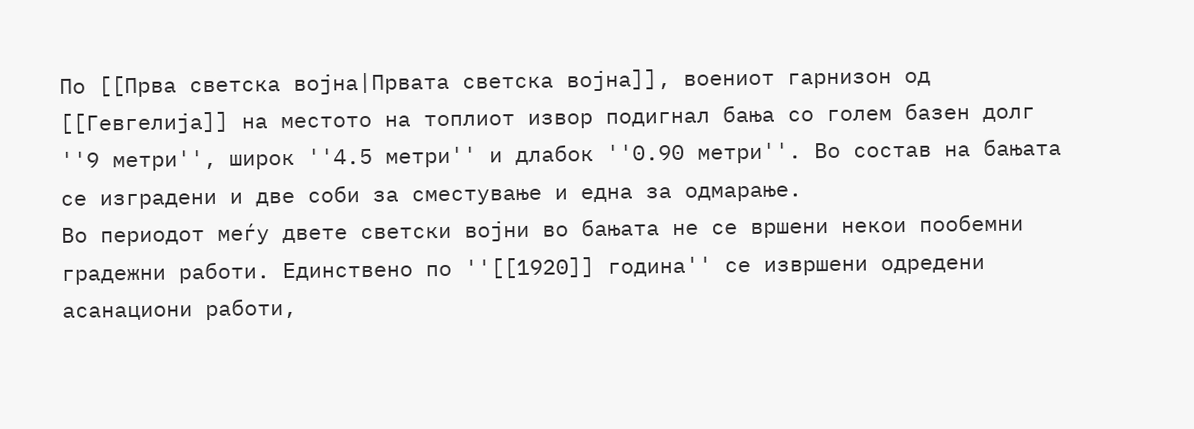По [[Прва светска војна|Првата светска војна]], воениот гарнизон од [[Гевгелија]] на местото на топлиот извор подигнал бања со голем базен долг ''9 метри'', широк ''4.5 метри'' и длабок ''0.90 метри''. Во состав на бањата се изградени и две соби за сместување и една за одмарање.
Во периодот меѓу двете светски војни во бањата не се вршени некои пообемни градежни работи. Единствено по ''[[1920]] година'' се извршени одредени асанациони работи,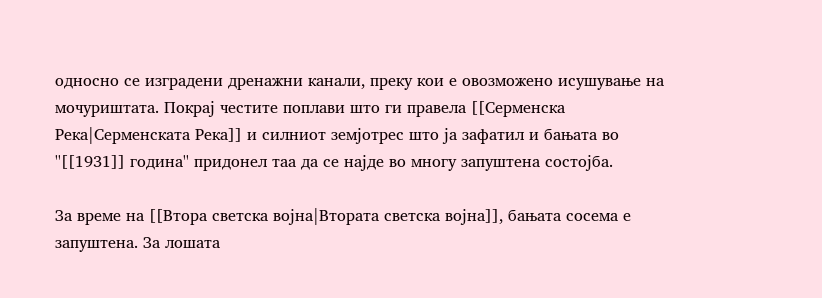односно се изградени дренажни канали, преку кои е овозможено исушување на мочуриштата. Покрај честите поплави што ги правела [[Серменска Река|Серменската Река]] и силниот земјотрес што ја зафатил и бањата во ''[[1931]] година'' придонел таа да се најде во многу запуштена состојба.

За време на [[Втора светска војна|Втората светска војна]], бањата сосема е запуштена. За лошата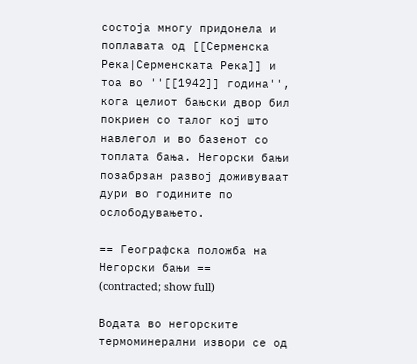состоја многу придонела и поплавата од [[Серменска Река|Серменската Река]] и тоа во ''[[1942]] година'', кога целиот бањски двор бил покриен со талог кој што навлегол и во базенот со топлата бања. Негорски бањи позабрзан развој доживуваат дури во годините по ослободувањето.

== Географска положба на Негорски бањи ==
(contracted; show full)

Водата во негорските термоминерални извори се од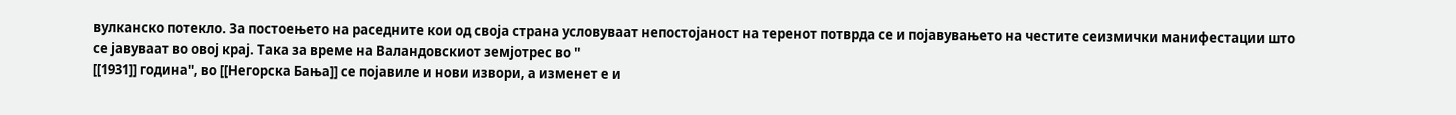вулканско потекло. За постоењето на раседните кои од своја страна условуваат непостојаност на теренот потврда се и појавувањето на честите сеизмички манифестации што се јавуваат во овој крај. Така за време на Валандовскиот земјотрес во ''
[[1931]] година'', во [[Негорска Бања]] се појавиле и нови извори, а изменет е и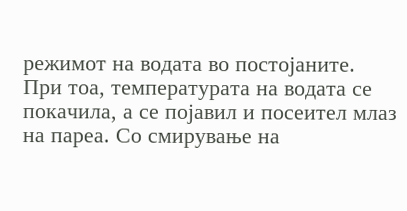режимот на водата во постојаните. При тоа, температурата на водата се покачила, а се појавил и посеител млаз на пареа. Со смирување на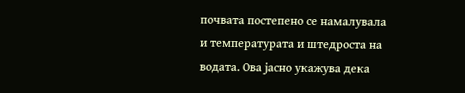почвата постепено се намалувала и температурата и штедроста на водата. Ова јасно укажува дека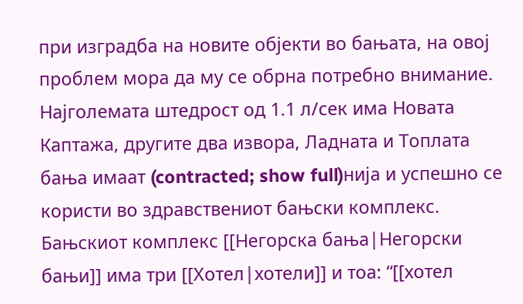при изградба на новите објекти во бањата, на овој проблем мора да му се обрна потребно внимание. Најголемата штедрост од 1.1 л/сек има Новата Каптажа, другите два извора, Ладната и Топлата бања имаат (contracted; show full)нија и успешно се користи во здравствениот бањски комплекс. Бањскиот комплекс [[Негорска бања|Негорски бањи]] има три [[Хотел|хотели]] и тоа: “[[хотел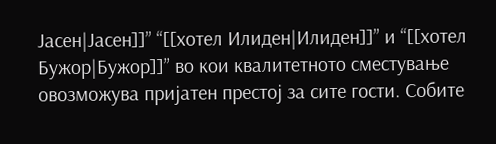Јасен|Јасен]]” “[[хотел Илиден|Илиден]]” и “[[хотел Бужор|Бужор]]” во кои квалитетното сместување овозможува пријатен престој за сите гости. Собите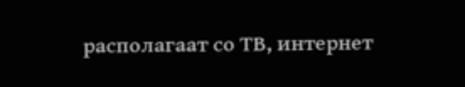располагаат со ТВ, интернет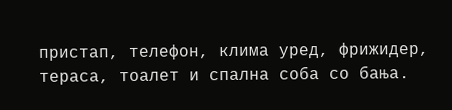пристап, телефон, клима уред, фрижидер, тераса, тоалет и спална соба со бања.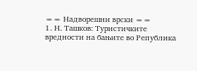== Надворешни врски ==
1. Н. Ташков: Туристичките вредности на бањите во Република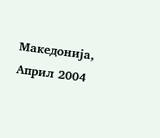Македонија, Април 2004